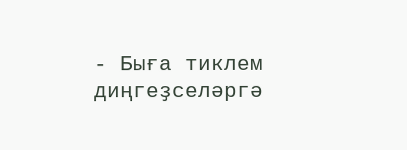- Быға тиклем диңгеҙселәргә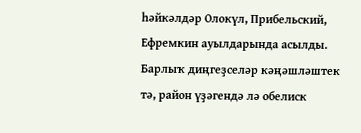һәйкәлдәр Олокүл, Прибельский, Ефремкин ауылдарында асылды. Барлыҡ диңгеҙселәр кәңәшләштек тә, район үҙәгендә лә обелиск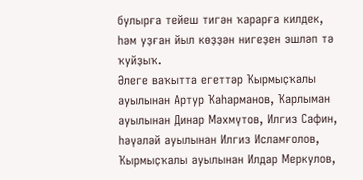булырға тейеш тигән ҡарарға килдек, һәм уҙған йыл көҙҙән нигеҙен эшләп тә ҡуйҙыҡ.
Әлеге ваҡытта егеттәр Ҡырмыҫҡалы ауылынан Артур Ҡаһарманов, Ҡарлыман ауылынан Динар Мәхмүтов, Илгиз Сафин, һәүәләй ауылынан Илгиз Исламғолов, Ҡырмыҫҡалы ауылынан Илдар Меркулов,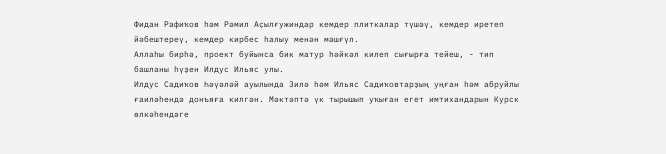Фидан Рафиҡов һәм Рәмил Аҫылғужиндар кемдер плиткалар түшәү, кемдер иретеп йәбештереү, кемдер кирбес һалыу менән мәшғүл.
Аллаһы бирһә, проект буйынса бик матур һәйкәл килеп сығырға тейеш, - тип башланы һүҙен Илдус Ильяс улы.
Илдус Садиҡов Һәүәләй ауылында Зилә һәм Ильяс Садиҡовтарҙың уңған һәм абруйлы ғаиләһендә донъяға килгән. Мәктәптә үк тырышып уҡыған егет имтихандарын Курск өлкәһендәге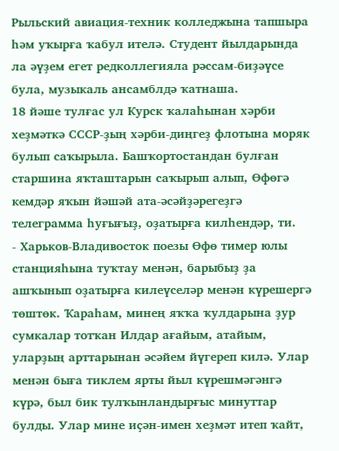Рыльский авиация-техник колледжына тапшыра һәм уҡырға ҡабул ителә. Студент йылдарында ла әүҙем егет редколлегияла рәссам-биҙәүсе була, музыкаль ансамблдә ҡатнаша.
18 йәше тулғас ул Курск ҡалаһынан хәрби хеҙмәткә СССР-ҙың хәрби-диңгеҙ флотына моряк булып саҡырыла. Башҡортостандан булған старшина яҡташтарын саҡырып алып, Өфөгә кемдәр яҡын йәшәй ата-әсәйҙәрегеҙгә телеграмма һуғығыҙ, оҙатырға килһендәр, ти.
- Харьков-Владивосток поезы Өфө тимер юлы станцияһына туҡтау менән, барыбыҙ ҙа ашҡынып оҙатырға килеүселәр менән күрешергә төштөк. Ҡараһам, минең яҡҡа ҡулдарына ҙур сумкалар тотҡан Илдар ағайым, атайым, уларҙың арттарынан әсәйем йүгереп килә. Улар менән быға тиклем ярты йыл күрешмәгәнгә күрә, был бик тулҡынландырғыс минуттар булды. Улар мине иҫән-имен хеҙмәт итеп ҡайт,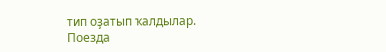тип оҙатып ҡалдылар.
Поезда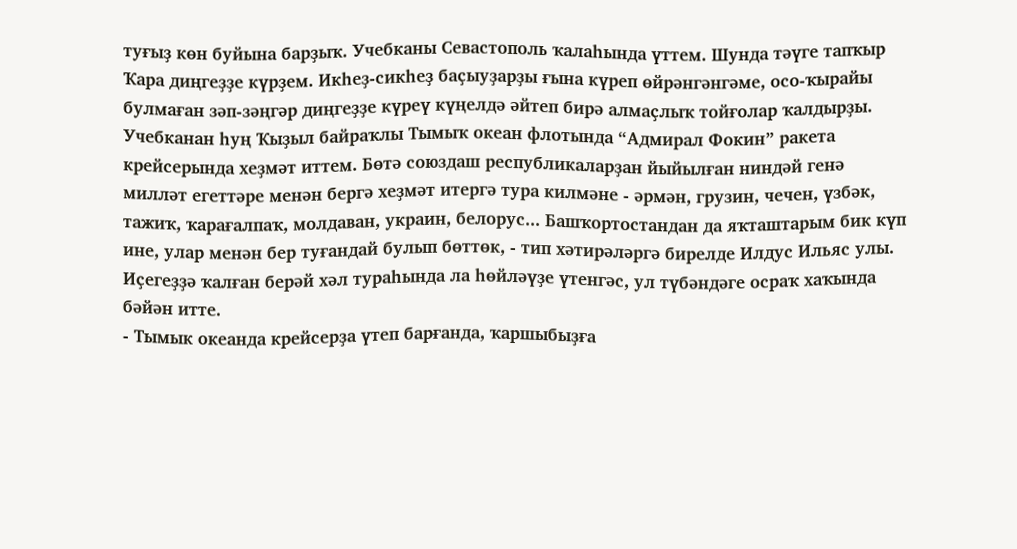туғыҙ көн буйына барҙыҡ. Учебканы Севастополь ҡалаһында үттем. Шунда тәүге тапҡыр Ҡара диңгеҙҙе күрҙем. Икһеҙ-сикһеҙ баҫыуҙарҙы ғына күреп өйрәнгәнгәме, осо-ҡырайы булмаған зәп-зәңгәр диңгеҙҙе күреү күңелдә әйтеп бирә алмаҫлыҡ тойғолар ҡалдырҙы.
Учебканан һуң Ҡыҙыл байраҡлы Тымыҡ океан флотында “Адмирал Фокин” ракета крейсерында хеҙмәт иттем. Бөтә союздаш республикаларҙан йыйылған ниндәй генә милләт егеттәре менән бергә хеҙмәт итергә тура килмәне - әрмән, грузин, чечен, үзбәк, тажиҡ, ҡарағалпаҡ, молдаван, украин, белорус... Башҡортостандан да яҡташтарым бик күп ине, улар менән бер туғандай булып бөттөк, - тип хәтирәләргә бирелде Илдус Ильяс улы.
Иҫегеҙҙә ҡалған берәй хәл тураһында ла һөйләүҙе үтенгәс, ул түбәндәге осраҡ хаҡында бәйән итте.
- Тымык океанда крейсерҙа үтеп барғанда, ҡаршыбыҙға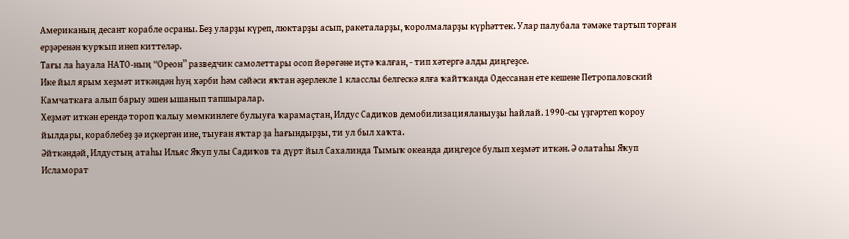Американың десант корабле осраны. Беҙ уларҙы күреп, люктарҙы асып, ракеталарҙы, ҡоролмаларҙы күрһәттек. Улар палубала тәмәке тартып торған ерҙәренән ҡурҡып инеп киттеләр.
Тағы ла һауала НАТО-ның “Ореон” разведчик самолеттары осоп йөрөгәне иҫтә ҡалған, - тип хәтергә алды диңгеҙсе.
Ике йыл ярым хеҙмәт иткәндән һуң хәрби һәм сәйәси яҡтан әҙерлекле 1 класслы белгескә ялға ҡайтҡанда Одессанан ете кешене Петропаловский Камчаткаға алып барыу эшен ышанып тапшыралар.
Хеҙмәт иткән ерендә тороп ҡалыу мөмкинлеге булыуға ҡарамаҫтан, Илдус Садиҡов демобилизацияланыуҙы һайлай. 1990-сы үҙгәртеп ҡороу йылдары, кораблебеҙ ҙә иҫкергән ине, тыуған яҡтар ҙа һағындырҙы, ти ул был хаҡта.
Әйткәндәй, Илдустың атаһы Ильяс Яҡуп улы Садиҡов та дүрт йыл Сахалинда Тымыҡ океанда диңгеҙсе булып хеҙмәт иткән. Ә олатаһы Яҡуп Исламорат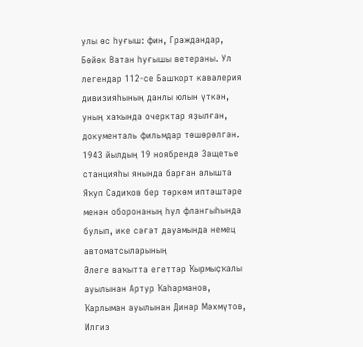улы өс һуғыш: фин, Граждандар, Бөйөк Ватан һуғышы ветераны. Ул легендар 112-се Башҡорт кавалерия дивизияһының данлы юлын үткән, уның хаҡында очерктар яҙылған, документаль фильмдар төшөрөлгән. 1943 йылдың 19 ноябрендә Защетье станцияһы янында барған алышта Яҡуп Садиҡов бер төркөм иптәштәре менән оборонаның һул флангыһында булып, ике сәғәт дауамында немец автоматсыларының
Әлеге ваҡытта егеттәр Ҡырмыҫҡалы ауылынан Артур Ҡаһарманов, Ҡарлыман ауылынан Динар Мәхмүтов, Илгиз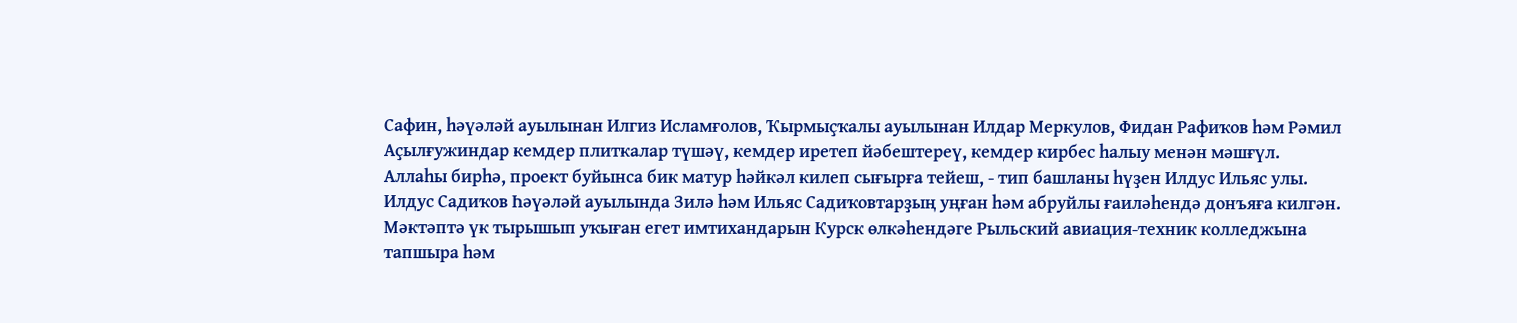Сафин, һәүәләй ауылынан Илгиз Исламғолов, Ҡырмыҫҡалы ауылынан Илдар Меркулов, Фидан Рафиҡов һәм Рәмил Аҫылғужиндар кемдер плиткалар түшәү, кемдер иретеп йәбештереү, кемдер кирбес һалыу менән мәшғүл.
Аллаһы бирһә, проект буйынса бик матур һәйкәл килеп сығырға тейеш, - тип башланы һүҙен Илдус Ильяс улы.
Илдус Садиҡов Һәүәләй ауылында Зилә һәм Ильяс Садиҡовтарҙың уңған һәм абруйлы ғаиләһендә донъяға килгән. Мәктәптә үк тырышып уҡыған егет имтихандарын Курск өлкәһендәге Рыльский авиация-техник колледжына тапшыра һәм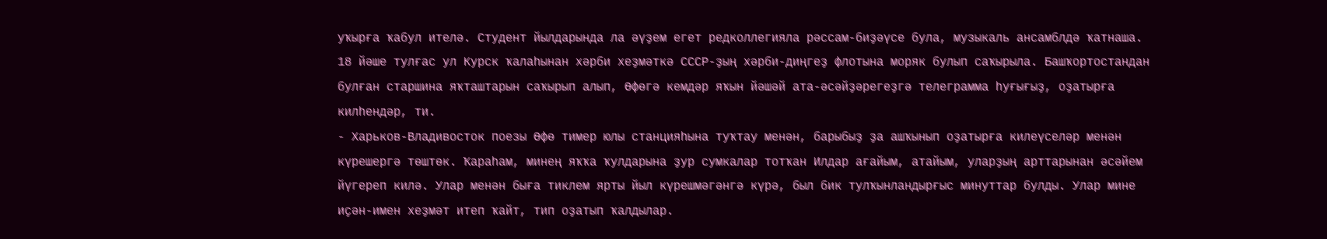уҡырға ҡабул ителә. Студент йылдарында ла әүҙем егет редколлегияла рәссам-биҙәүсе була, музыкаль ансамблдә ҡатнаша.
18 йәше тулғас ул Курск ҡалаһынан хәрби хеҙмәткә СССР-ҙың хәрби-диңгеҙ флотына моряк булып саҡырыла. Башҡортостандан булған старшина яҡташтарын саҡырып алып, Өфөгә кемдәр яҡын йәшәй ата-әсәйҙәрегеҙгә телеграмма һуғығыҙ, оҙатырға килһендәр, ти.
- Харьков-Владивосток поезы Өфө тимер юлы станцияһына туҡтау менән, барыбыҙ ҙа ашҡынып оҙатырға килеүселәр менән күрешергә төштөк. Ҡараһам, минең яҡҡа ҡулдарына ҙур сумкалар тотҡан Илдар ағайым, атайым, уларҙың арттарынан әсәйем йүгереп килә. Улар менән быға тиклем ярты йыл күрешмәгәнгә күрә, был бик тулҡынландырғыс минуттар булды. Улар мине иҫән-имен хеҙмәт итеп ҡайт, тип оҙатып ҡалдылар.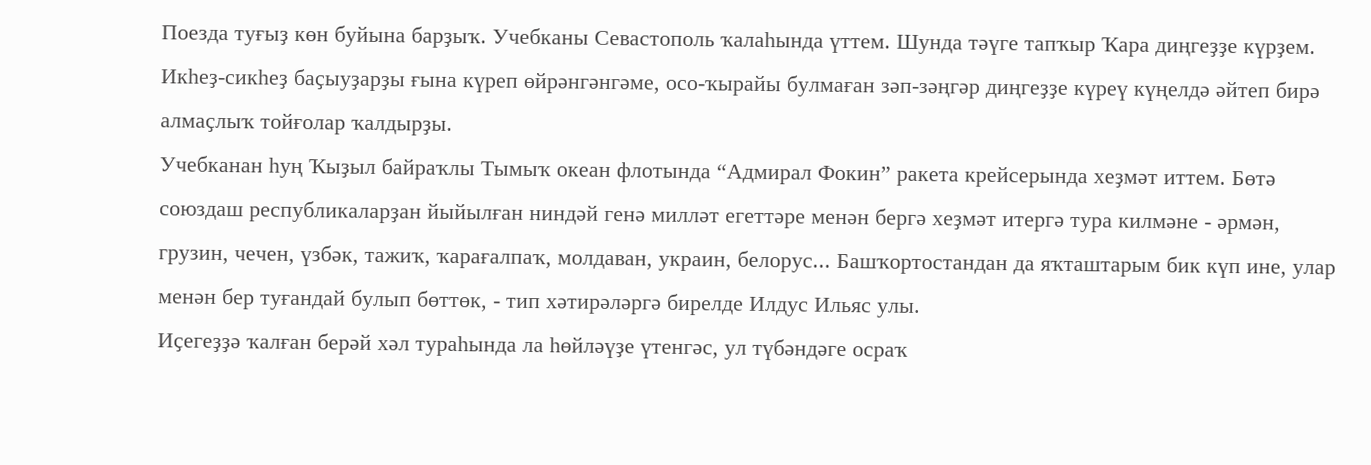Поезда туғыҙ көн буйына барҙыҡ. Учебканы Севастополь ҡалаһында үттем. Шунда тәүге тапҡыр Ҡара диңгеҙҙе күрҙем. Икһеҙ-сикһеҙ баҫыуҙарҙы ғына күреп өйрәнгәнгәме, осо-ҡырайы булмаған зәп-зәңгәр диңгеҙҙе күреү күңелдә әйтеп бирә алмаҫлыҡ тойғолар ҡалдырҙы.
Учебканан һуң Ҡыҙыл байраҡлы Тымыҡ океан флотында “Адмирал Фокин” ракета крейсерында хеҙмәт иттем. Бөтә союздаш республикаларҙан йыйылған ниндәй генә милләт егеттәре менән бергә хеҙмәт итергә тура килмәне - әрмән, грузин, чечен, үзбәк, тажиҡ, ҡарағалпаҡ, молдаван, украин, белорус... Башҡортостандан да яҡташтарым бик күп ине, улар менән бер туғандай булып бөттөк, - тип хәтирәләргә бирелде Илдус Ильяс улы.
Иҫегеҙҙә ҡалған берәй хәл тураһында ла һөйләүҙе үтенгәс, ул түбәндәге осраҡ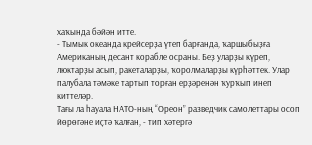хаҡында бәйән итте.
- Тымык океанда крейсерҙа үтеп барғанда, ҡаршыбыҙға Американың десант корабле осраны. Беҙ уларҙы күреп, люктарҙы асып, ракеталарҙы, ҡоролмаларҙы күрһәттек. Улар палубала тәмәке тартып торған ерҙәренән ҡурҡып инеп киттеләр.
Тағы ла һауала НАТО-ның “Ореон” разведчик самолеттары осоп йөрөгәне иҫтә ҡалған, - тип хәтергә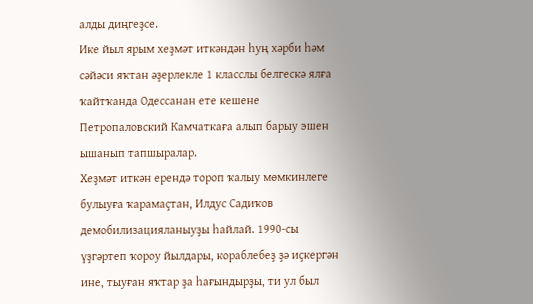алды диңгеҙсе.
Ике йыл ярым хеҙмәт иткәндән һуң хәрби һәм сәйәси яҡтан әҙерлекле 1 класслы белгескә ялға ҡайтҡанда Одессанан ете кешене Петропаловский Камчаткаға алып барыу эшен ышанып тапшыралар.
Хеҙмәт иткән ерендә тороп ҡалыу мөмкинлеге булыуға ҡарамаҫтан, Илдус Садиҡов демобилизацияланыуҙы һайлай. 1990-сы үҙгәртеп ҡороу йылдары, кораблебеҙ ҙә иҫкергән ине, тыуған яҡтар ҙа һағындырҙы, ти ул был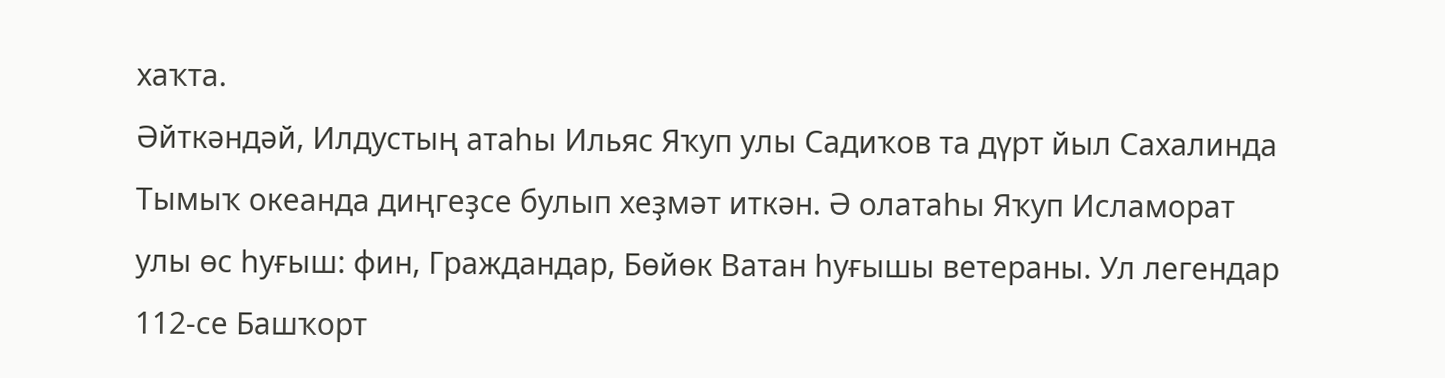хаҡта.
Әйткәндәй, Илдустың атаһы Ильяс Яҡуп улы Садиҡов та дүрт йыл Сахалинда Тымыҡ океанда диңгеҙсе булып хеҙмәт иткән. Ә олатаһы Яҡуп Исламорат улы өс һуғыш: фин, Граждандар, Бөйөк Ватан һуғышы ветераны. Ул легендар 112-се Башҡорт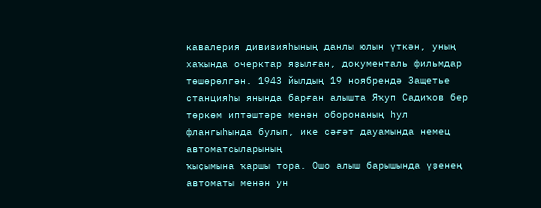кавалерия дивизияһының данлы юлын үткән, уның хаҡында очерктар яҙылған, документаль фильмдар төшөрөлгән. 1943 йылдың 19 ноябрендә Защетье станцияһы янында барған алышта Яҡуп Садиҡов бер төркөм иптәштәре менән оборонаның һул флангыһында булып, ике сәғәт дауамында немец автоматсыларының
ҡыҫымына ҡаршы тора. Ошо алыш барышында үҙенең автоматы менән ун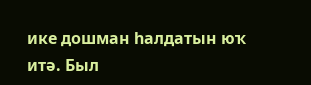ике дошман һалдатын юҡ итә. Был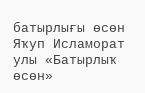батырлығы өсөн Яҡуп Исламорат улы «Батырлыҡ өсөн»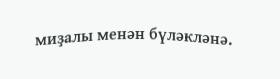миҙалы менән бүләкләнә.